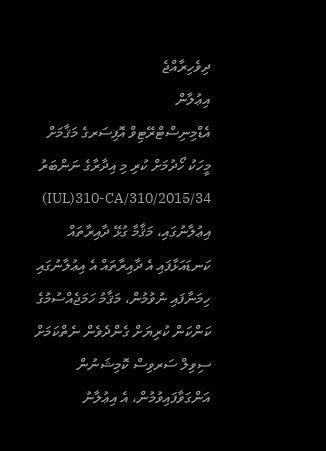ދިވެހިރާއްޖެ
އިޢުލާން
އެޑްމިނިސްޓްރޭޓިވް އޮފިސަރގެ މަޤާމަށް މީހަކު ހޯދުމަށް ކުރި މި އިދާރާގެ ނަންބަރު IUL)310-CA/310/2015/34) އިޢުލާނުގައި، މަޤާމާ ގުޅޭ ދާއިރާތައް ކަނޑައަޅާފައި އެ ދާއިރާތައް އެ އިޢުލާނުގައި ހިމަނާފައި ނުވުމުން، މަޤާމު ހަމަޖެއްސުމުގެ ކަންކަން ކުރިޔަށް ގެންދެވެން ނެތްކަމަށް ސިވިލް ސަރވިސް ކޮމިޝަނުން އަންގަވާފައިވުމުން، އެ އިޢުލާނު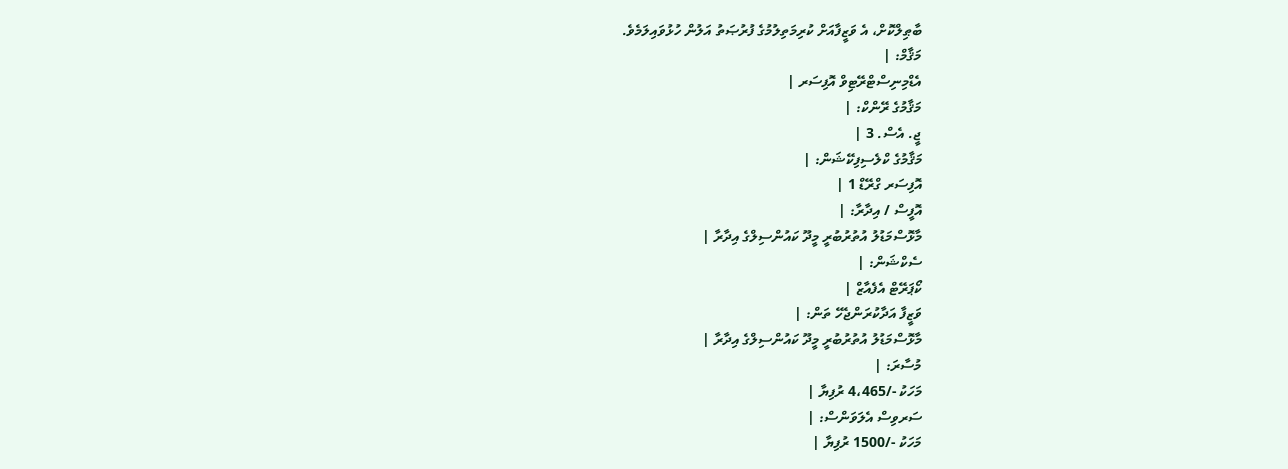ބާޠިލްކޮށް، އެ ވަޒީފާއަށް ކުރިމަތިލުމުގެ ފުރުޞަތު އަލުން ހުޅުވައިލަމެވެ.
މަޤާމް: |
އެޑްމިނިސްޓްރޭޓިވް އޮފިސަރ |
މަޤާމުގެ ރޭންކް: |
ޖީ. އެސް. 3 |
މަޤާމުގެ ކްލެސިފިކޭޝަން: |
އޮފިސަރ ގްރޭޑް 1 |
އޮފީސް / އިދާރާ: |
މާޅޮސްމަޑުލު އުތުރުބުރީ މީދޫ ކައުންސިލްގެ އިދާރާ |
ސެކްޝަން: |
ކޯޕަރޭޓް އެފެއާޒް |
ވަޒީފާ އަދާކުރަންޖެހޭ ތަން: |
މާޅޮސްމަޑުލު އުތުރުބުރީ މީދޫ ކައުންސިލްގެ އިދާރާ |
މުސާރަ: |
މަހަކު -/4،465 ރުފިޔާ |
ސަރވިސް އެލަވަންސް: |
މަހަކު -/1500 ރުފިޔާ |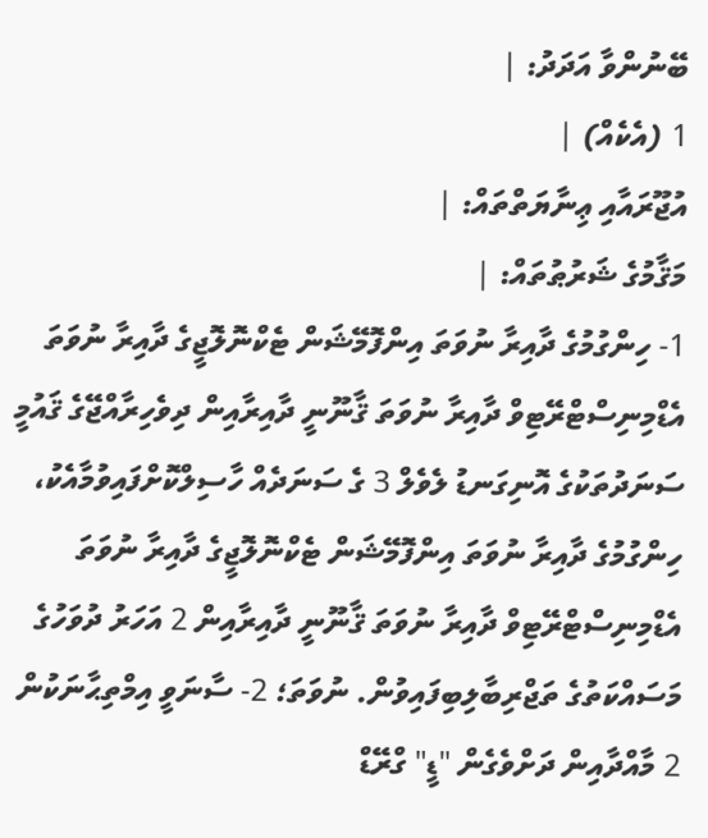ބޭނުންވާ އަދަދު: |
1 (އެކެއް) |
އުޖޫރައާއި ޢިނާޔަތްތައް: |
މަޤާމުގެ ޝަރުޠުތައް: |
1- ހިންގުމުގެ ދާއިރާ ނުވަތަ އިންފޮމޭޝަން ޓެކްނޮލޮޖީގެ ދާއިރާ ނުވަތަ އެޑްމިނިސްޓްރޭޓިވް ދާއިރާ ނުވަތަ ޤާނޫނީ ދާއިރާއިން ދިވެހިރާއްޖޭގެ ޤައުމީ ސަނަދުތަކުގެ އޮނިގަނޑު ލެވެލް 3 ގެ ސަނަދެއް ހާސިލްކޮށްފައިވުމާއެކު، ހިންގުމުގެ ދާއިރާ ނުވަތަ އިންފޮމޭޝަން ޓެކްނޮލޮޖީގެ ދާއިރާ ނުވަތަ އެޑްމިނިސްޓްރޭޓިވް ދާއިރާ ނުވަތަ ޤާނޫނީ ދާއިރާއިން 2 އަހަރު ދުވަހުގެ މަސައްކަތުގެ ތަޖްރިބާލިބިފައިވުން. ނުވަތަ؛ 2- ސާނަވީ އިމްތިޙާނަކުން 2 މާއްދާއިން ދަށްވެގެން "ޑީ" ގްރޭޑް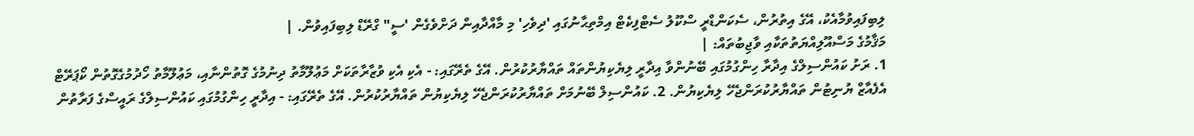ލިބިފައިވުމާއެކު، އޭގެ އިތުރުން، ސެކަންޑްރީ ސްކޫލު ސެޓްފިކެޓް އިމްތިޙާނުގައި 'ދިވެހި' މި މާއްދާއިން ދަށްވެގެން 'ސީ" ގްރޭޑް ލިބިފައިވުން. |
މަޤާމުގެ މަސްއޫލިއްޔަތުތަކާއި ވާޖިބުތައް: |
1. ރަށު ކައުންސިލްގެ އިދާރާ ހިންގުމުގައި ބޭނުންވާ އިދާރީ ލިޔެކިޔުންތައް ތައްޔާރުކުރުން. އޭގެ ތެރޭގައި: - އެކި އެކި ވުޒާރާތަކަށް މަޢުލޫމާތު ދިނުމުގެ ގޮތުންނާއި، މަޢުލޫމާތު ހޯދުމުގެގޮތުން ކޯޕަރޭޓް އެފެއާޒް ޔުނިޓުން ތައްޔާރުކުރަންޖެހޭ ލިޔެކިޔުން. 2. ކައުންސިލް ބޭނުމަށް ތައްޔާރުކުރަންޖެހޭ ލިޔެކިޔުން ތައްޔާރުކުރުން. އޭގެ ތެރޭގައި: - އިދާރީ ހިންގުމުގައި ކައުންސިލްގެ ރައީސްގެ ފަރާތުން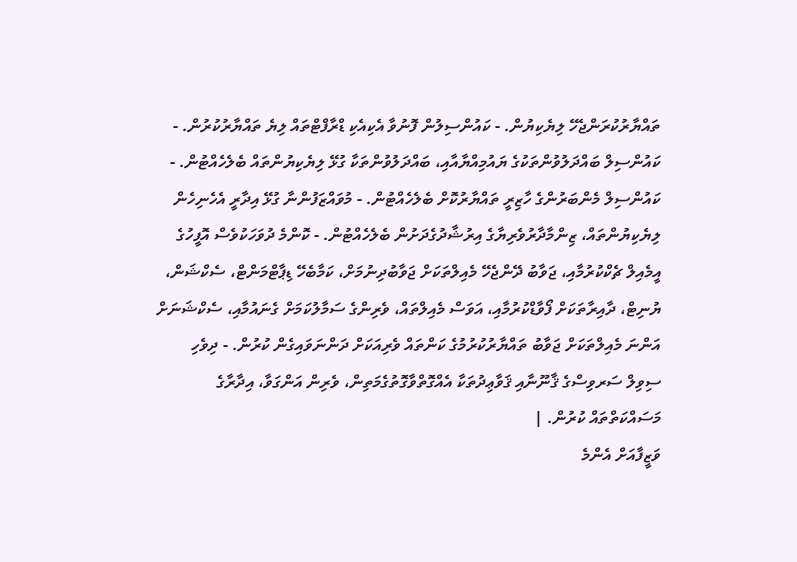ތައްޔާރުކުރަންޖެހޭ ލިޔެކިޔުން. - ކައުންސިލުން ފޮނުވާ އެކިއެކި ޑްރާފްޓްތައް ލިޔެ ތައްޔާރުކުރުން. - ކައުންސިލް ބައްދަލުވުންތަކުގެ ޔައުމިއްޔާއާއި، ބައްދަލުވުންތަކާ ގުޅޭ ލިޔެކިޔުންތައް ބެލެހެއްޓުން. - ކައުންސިލް މެންބަރުންގެ ހާޒިރީ ތައްޔާރުކޮށް ބެލެހެއްޓުން. - މުވައްޒަފުންނާ ގުޅޭ އިދާރީ އެހެނިހެން ލިޔެކިޔުންތައް، ޒިންމާދާރުވެރިޔާގެ އިރުޝާދުގެދަށުން ބެލެހެއްޓުން. - ކޮންމެ ދުވަހަކުވެސް އޮފީހުގެ އީމެއިލް ޗެކްކުރުމާއި، ޖަވާބު ދޭންޖެހޭ މެއިލްތަކަށް ޖަވާބުދިނުމަށް، ކަމާބެހޭ ޑިޕާޓްމަންޓް، ސެކްޝަން، ޔުނިޓް، ދާއިރާތަކަށް ފޯވާޑްކުރުމާއި، އަވަސް މެއިލްތައް، ވެރިންގެ ސަމާލުކަމަށް ގެނައުމާއި، ސެކްޝަނަށް އަންނަ މެއިލްތަކަށް ޖަވާބު ތައްޔާރުކުރުމުގެ ކަންތައް ވެރިއަކަށް ދަންނަވައިގެން ކުރުން. - ދިވެހި ސިވިލް ސަރވިސްގެ ޤާނޫނާއި ޤަވާޢިދުތަކާ އެއްގޮތްވާގޮތުގެމަތިން، ވެރިން އަންގަވާ، އިދާރާގެ މަސައްކަތްތައް ކުރުން. |
ވަޒީފާއަށް އެންމެ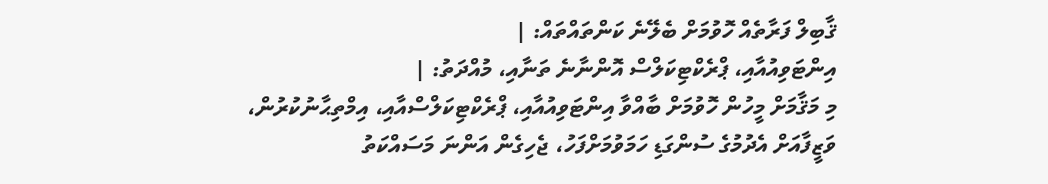ޤާބިލް ފަރާތެއް ހޮވުމަށް ބެލޭނެ ކަންތައްތައް: |
އިންޓަވިއުއާއި، ޕްރެކްޓިކަލްސް އޮންނާނެ ތަނާއި، މުއްދަތު: |
މި މަޤާމަށް މީހުން ހޮވުމަށް ބާއްވާ އިންޓަވިއުއާއި، ޕްރެކްޓިކަލްސްއާއި، އިމްތިޙާނުކުރުން، ވަޒީފާއަށް އެދުމުގެ ސުންގަޑި ހަމަވުމަށްފަހު، ޖެހިގެން އަންނަ މަސައްކަތު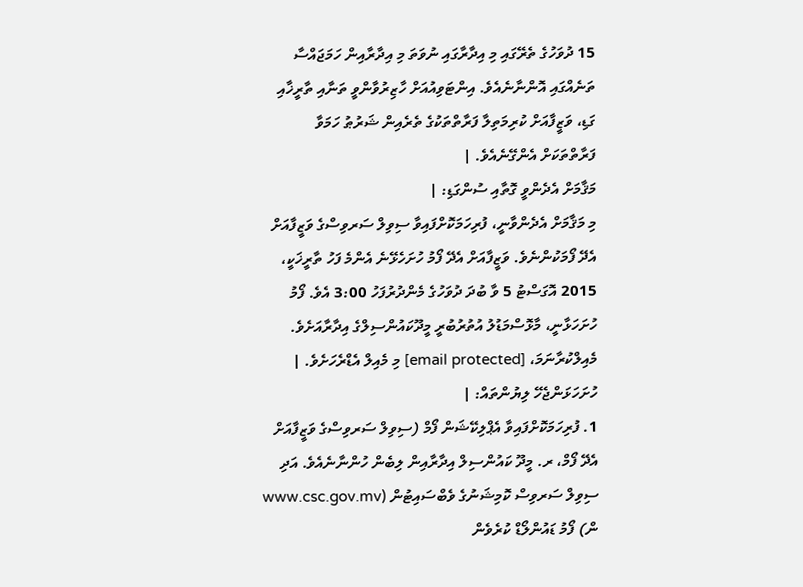15 ދުވަހުގެ ތެރޭގައި މި އިދާރާގައި ނުވަތަ މި އިދާރާއިން ހަމަޖައްސާ ތަނެއްގައި އޮންނާނެއެވެ. އިންޓަވިއުއަށް ހާޒިރުވާންވީ ތަނާއި ތާރީޚާއި ގަޑި، ވަޒީފާއަށް ކުރިމަތިލާ ފަރާތްތަކުގެ ތެރެއިން ޝަރުޠު ހަމަވާ ފަރާތްތަކަށް އެންގޭނެއެވެ. |
މަޤާމަށް އެދެންވީ ގޮތާއި ސުންގަޑި: |
މި މަޤާމަށް އެދެންވާނީ، ފުރިހަމަކޮށްފައިވާ ސިވިލް ސަރވިސްގެ ވަޒީފާއަށް އެދޭ ފޯމަކުންނެވެ. ވަޒީފާއަށް އެދޭ ފޯމު ހުށަހެޅޭނެ އެންމެ ފަހު ތާރީޚަކީ، 2015 އޮގަސްޓު 5 ވާ ބުދަ ދުވަހުގެ މެންދުރުފަހު 3:00 އެވެ. ފޯމު ހުށަހަޅާނީ، މާޅޮސްމަޑުލު އުތުރުބުރީ މީދޫކައުންސިލްގެ އިދާރާއަށެވެ. މެއިލްކުރާނަމަ، [email protected] މި މެއިލް އެޑްރެހަށެވެ. |
ހުށަހަޅަންޖެހޭ ލިޔުންތައް: |
1. ފުރިހަމަކޮށްފައިވާ އެޕްލިކޭޝަން ފޯމް (ސިވިލް ސަރވިސްގެ ވަޒީފާއަށް އެދޭ ފޯމް، ރ. މީދޫ ކައުންސިލް އިދާރާއިން ލިބެން ހުންނާނެއެވެ. އަދި ސިވިލް ސަރވިސް ކޮމިޝަނުގެ ވެބްސައިޓުން (www.csc.gov.mv ން) ފޯމު ޑައުންލޯޑް ކުރެވެން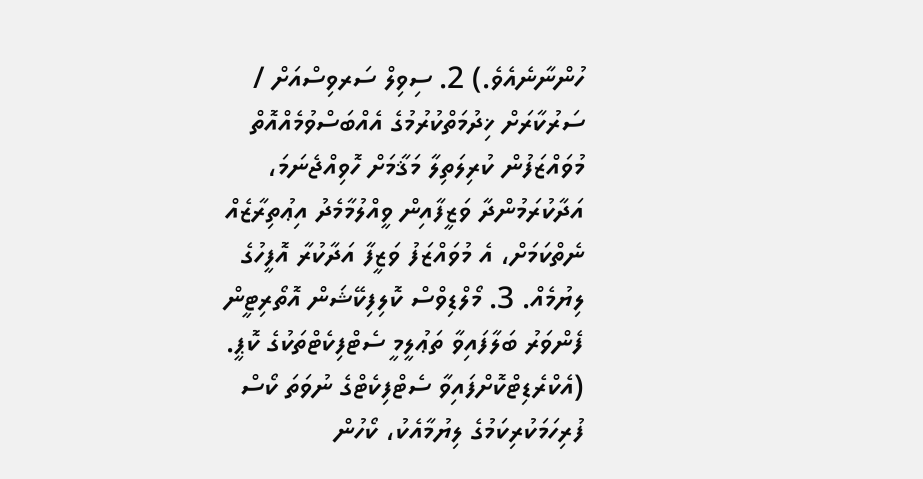ހުންނާނެއެވެ.) 2. ސިވިލް ސަރވިސްއަށް / ސަރުކާރަށް ޚިދުމަތްކުރުމުގެ އެއްބަސްވުމެއްއޮތް މުވައްޒަފުން ކުރިލަތިލާ މަޤާމަށް ހޮވިއްޖެނަމަ، އަދާކުރަމުންދާ ވަޒީފާއިން ވީއްލުމާމެދު އިޢުތިރާޒެއް ނެތްކަމަށް، އެ މުވައްޒަފު ވަޒީފާ އަދާކުރާ އޮފީހުގެ ލިޔުމެއް. 3. މޯލްޑިވްސް ކޮލިފިކޭޝަން އޮތޯރިޓީން ފެންވަރު ބަލާފައިވާ ތަޢުލީމީ ސެޓްފިކެޓްތަކުގެ ކޮޕީ. (އެކްރެޑިޓްކޮށްފައިވާ ސެޓްފިކެޓްގެ ނުވަތަ ކޯސް ފުރިހަމަކުރިކަމުގެ ލިޔުމާއެކު، ކޯހުން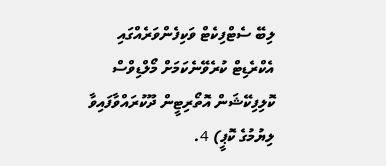ލިބޭ ސެޓްފިކެޓް ވަކިފެންވަރެއްގައި އެކްރެޑިޓް ކުރެވޭނެކަމަށް މޯލްޑިވްސް ކޮލިފިކޭޝަން އޮތޯރިޓީން ދޫކުރައްވާފައިވާ ލިޔުމުގެ ކޮޕީ) 4.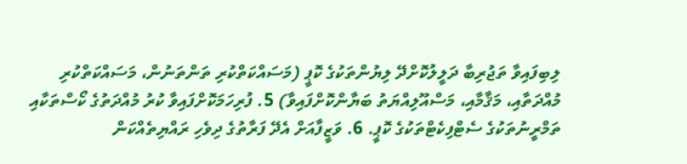ލިބިފައިވާ ތަޖުރިބާ ދަލީލުކޮށްދޭ ލިޔުންތަކުގެ ކޮޕީ (މަސައްކަތްކުރި ތަންތަނުން، މަސައްކަތްކުރި މުއްދަތާއި، މަޤާމާއި، މަސްއޫލިއްޔަތު ބަޔާންކޮށްފައިވާ) 5. ފުރިހަމަކޮށްފައިވާ ކުރު މުއްދަތުގެ ކޯސްތަކާއި ތަމްރީނުތަކުގެ ސެޓްފިކެޓްތަކުގެ ކޮޕީ. 6. ވަޒީފާއަށް އެދޭ ފަރާތުގެ ދިވެހި ރައްޔިތެއްކަން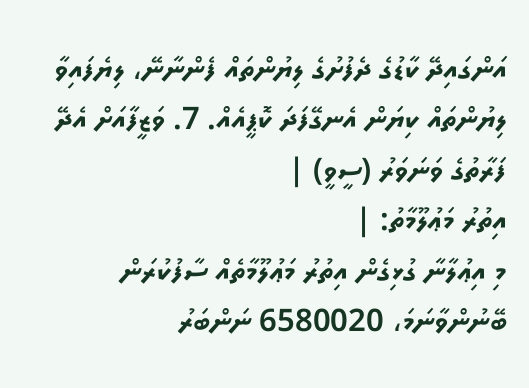އަންގައިދޭ ކާޑުގެ ދެފުށުގެ ލިޔުންތައް ފެންނާނޭ، ލިޔެފައިވާ ލިޔުންތައް ކިޔަން އެނގޭފަދަ ކޮޕީއެއް. 7. ވަޒީފާއަށް އެދޭ ފަރާތުގެ ވަނަވަރު (ސީވީ) |
އިތުރު މަޢުލޫމާތު: |
މި އިޢުލާނާ ގުޅިގެން އިތުރު މަޢުލޫމާތެއް ސާފުކުރަން ބޭނުންވާނަމަ، 6580020 ނަންބަރު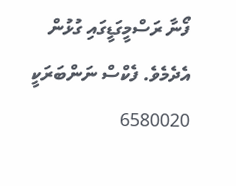ފޯނާ ރަސްމީގަޑީގައި ގުޅުން އެދެމެވެ. ފެކްސް ނަންބަރަކީ 6580020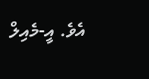އެވެ. އީ-މެއިލް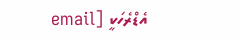އެޑްރެހަކީ [email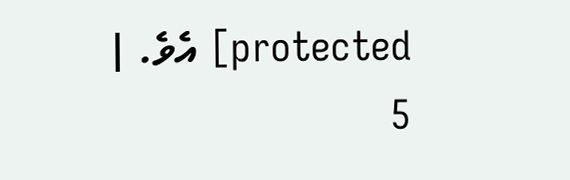protected] އެވެ. |
5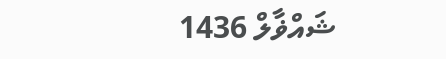ޝައްޥާލް 1436